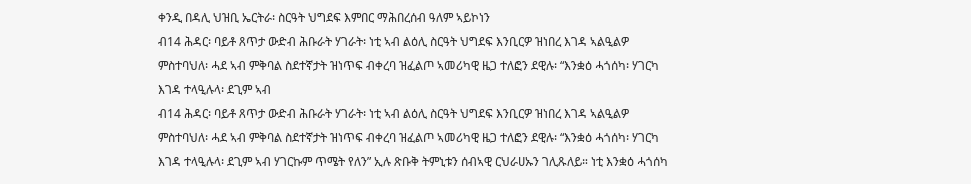ቀንዲ በዳሊ ህዝቢ ኤርትራ፡ ስርዓት ህግደፍ እምበር ማሕበረሰብ ዓለም ኣይኮነን
ብ14 ሕዳር፡ ባይቶ ጸጥታ ውድብ ሕቡራት ሃገራት፡ ነቲ ኣብ ልዕሊ ስርዓት ህግደፍ እንቢርዎ ዝነበረ እገዳ ኣልዒልዎ ምስተባህለ፡ ሓደ ኣብ ምቅባል ስደተኛታት ዝነጥፍ ብቀረባ ዝፈልጦ ኣመሪካዊ ዜጋ ተለፎን ደዊሉ፡ “እንቋዕ ሓጎሰካ፡ ሃገርካ እገዳ ተላዒሉላ፡ ደጊም ኣብ
ብ14 ሕዳር፡ ባይቶ ጸጥታ ውድብ ሕቡራት ሃገራት፡ ነቲ ኣብ ልዕሊ ስርዓት ህግደፍ እንቢርዎ ዝነበረ እገዳ ኣልዒልዎ ምስተባህለ፡ ሓደ ኣብ ምቅባል ስደተኛታት ዝነጥፍ ብቀረባ ዝፈልጦ ኣመሪካዊ ዜጋ ተለፎን ደዊሉ፡ “እንቋዕ ሓጎሰካ፡ ሃገርካ እገዳ ተላዒሉላ፡ ደጊም ኣብ ሃገርኩም ጥሜት የለን” ኢሉ ጽቡቅ ትምኒቱን ሰብኣዊ ርህራሀኡን ገሊጹለይ። ነቲ እንቋዕ ሓጎሰካ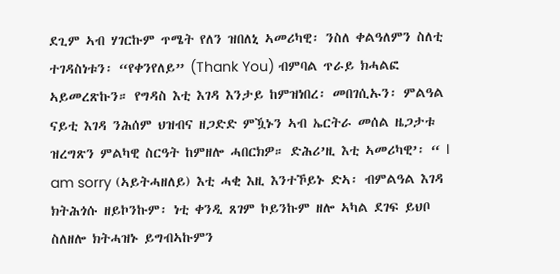ደጊም ኣብ ሃገርኩም ጥሜት የለን ዝበለኒ ኣመሪካዊ፡ ንስለ ቀልዓለምን ስለቲ ተገዳስነቱን፡ “የቀንየለይ” (Thank You) ብምባል ጥራይ ክሓልፎ ኣይመረጽኩን። የግዳስ እቲ እገዳ እንታይ ከምዝነበረ፡ መበገሲኡን፡ ምልዓል ናይቲ እገዳ ንሕሰም ህዝብና ዘጋድድ ምዃኑን ኣብ ኤርትራ መሰል ዜጋታቱ ዝረግጽን ምልካዊ ስርዓት ከምዘሎ ሓበርክዎ። ድሕሪ’ዚ እቲ ኣመሪካዊ’፡ “ I am sorry (ኣይትሓዘለይ) እቲ ሓቂ እዚ እንተኾይኑ ድኣ፡ ብምልዓል እገዳ ክትሕጎሱ ዘይኮንኩም፡ ነቲ ቀንዲ ጸገም ኮይንኩም ዘሎ ኣካል ደገፍ ይህቦ ስለዘሎ ክትሓዝኑ ይግብኣኩምን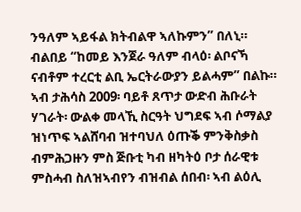ንዓለም ኣይፋል ክትብልዋ ኣለኩምን” በለኒ። ብልበይ “ከመይ እንጀራ ዓለም ብላዕ፡ ልቦናኻ ናብቶም ተረርቲ ልቢ ኤርትራውያን ይልሓም” በልኩ። ኣብ ታሕሳስ 2009፡ ባይቶ ጸጥታ ውድብ ሕቡራት ሃገራት፡ ውልቀ መላኺ ስርዓት ህግደፍ ኣብ ሶማልያ ዝነጥፍ ኣልሸባብ ዝተባህለ ዕጡቕ ምንቅስቃስ ብምሕጋዙን ምስ ጅቡቲ ካብ ዘካትዕ ቦታ ሰራዊቱ ምስሓብ ስለዝኣብየን ብዝብል ሰበብ፡ ኣብ ልዕሊ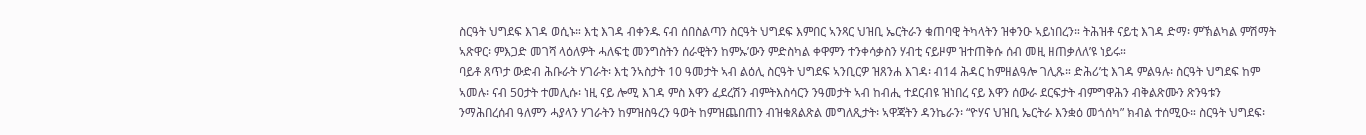ስርዓት ህግደፍ እገዳ ወሲኑ። እቲ እገዳ ብቀንዱ ናብ ሰበስልጣን ስርዓት ህግደፍ እምበር ኣንጻር ህዝቢ ኤርትራን ቁጠባዊ ትካላትን ዝቀንዑ ኣይነበረን። ትሕዝቶ ናይቲ እገዳ ድማ፡ ምኽልካል ምሽማት ኣጽዋር፡ ምእጋድ መገሻ ላዕለዎት ሓለፍቲ መንግስትን ሰራዊትን ከምኡ’ውን ምድስካል ቀዋምን ተንቀሳቃስን ሃብቲ ናይዞም ዝተጠቅሱ ሰብ መዚ ዘጠቃለለ’ዩ ነይሩ።
ባይቶ ጸጥታ ውድብ ሕቡራት ሃገራት፡ እቲ ንኣስታት 10 ዓመታት ኣብ ልዕሊ ስርዓት ህግደፍ ኣንቢርዎ ዝጸንሐ እገዳ፡ ብ14 ሕዳር ከምዘልዓሎ ገሊጹ። ድሕሪ’ቲ እገዳ ምልዓሉ፡ ስርዓት ህግደፍ ከም ኣመሉ፡ ናብ 50ታት ተመሊሱ፡ ነዚ ናይ ሎሚ እገዳ ምስ እዋን ፈደረሽን ብምትእስሳርን ንዓመታት ኣብ ከብሒ ተደርብዩ ዝነበረ ናይ እዋን ሰውራ ደርፍታት ብምግዋሕን ብቅልጽሙን ጽንዓቱን ንማሕበረሰብ ዓለምን ሓያላን ሃገራትን ከምዝስዓረን ዓወት ከምዝጨበጠን ብዝቁጸልጽል መግለጺታት፡ ኣዋጃትን ዳንኬራን፡ “ዮሃና ህዝቢ ኤርትራ እንቋዕ መጎሰካ” ክብል ተሰሚዑ። ስርዓት ህግደፍ፡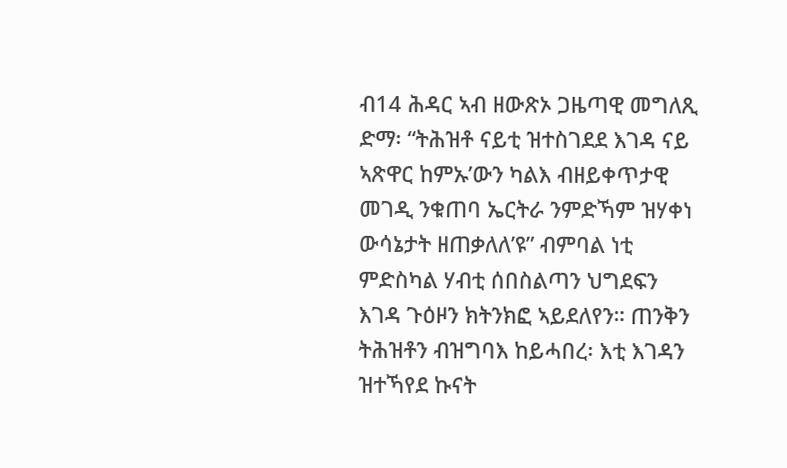ብ14 ሕዳር ኣብ ዘውጽኦ ጋዜጣዊ መግለጺ ድማ፡ “ትሕዝቶ ናይቲ ዝተስገደደ እገዳ ናይ ኣጽዋር ከምኡ’ውን ካልእ ብዘይቀጥታዊ መገዲ ንቁጠባ ኤርትራ ንምድኻም ዝሃቀነ ውሳኔታት ዘጠቃለለ’ዩ” ብምባል ነቲ ምድስካል ሃብቲ ሰበስልጣን ህግደፍን እገዳ ጉዕዞን ክትንክፎ ኣይደለየን። ጠንቅን ትሕዝቶን ብዝግባእ ከይሓበረ፡ እቲ እገዳን ዝተኻየደ ኩናት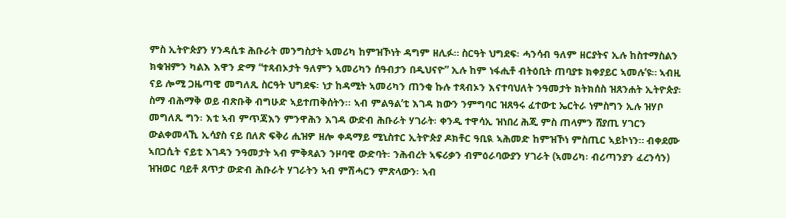ምስ ኢትዮጵያን ሃንዳሲቱ ሕቡራት መንግስታት ኣመሪካ ከምዝኾነት ዳግም ዘሊፉ። ስርዓት ህግደፍ፡ ሓንሳብ ዓለም ዘርያትና ኢሉ ከስተማስልን ክቁዝምን ካልእ እዋን ድማ “ተጻብኦታት ዓለምን ኣመሪካን ሰዓብታን በዲህናዮ” ኢሉ ከም ነፋሒቶ ብትዕቢት ጠባያቱ ክቀያይር ኣመሉ’ዩ። ኣብዚ ናይ ሎሚ ጋዜጣዊ መግለጺ ስርዓት ህግደፍ፡ ነታ ከዳሚት ኣመሪካን ጠንቂ ኩሉ ተጻብኦን እናተባህለት ንዓመታት ክትክሰስ ዝጸንሐት ኢትዮጵያ፡ ስማ ብሕማቅ ወይ ብጽቡቅ ብግሁድ ኣይተጠቅሰትን፡፡ ኣብ ምልዓል’ቲ እገዳ ክውን ንምግባር ዝጸዓሩ ፈተውቲ ኤርትራ ነምስግን ኢሉ ዝሃቦ መግለጺ ግን፡ እቲ ኣብ ምጥጃእን ምንዋሕን እገዳ ውድብ ሕቡራት ሃገራት፡ ቀንዲ ተዋሳኢ ዝነበረ ሕጂ ምስ ጠላምን ሸያጢ ሃገርን ውልቀመላኺ ኢሳያስ ናይ በለጽ ፍቅሪ ሒዝዎ ዘሎ ቀዳማይ ሚኒስተር ኢትዮጵያ ዶክቶር ዓቢዪ ኣሕመድ ከምዝኾነ ምስጢር ኣይኮነን። ብቀደሙ ኣበጋሲት ናይቲ እገዳን ንዓመታት ኣብ ምቅጻልን ንዞባዊ ውድባት፡ ንሕብረት ኣፍሪቃን ብምዕራባውያን ሃገራት (ኣመሪካ፡ ብሪጣንያን ፈረንሳን) ዝዝወር ባይቶ ጸጥታ ውድብ ሕቡራት ሃገራትን ኣብ ምሽሓርን ምጽላውን፡ ኣብ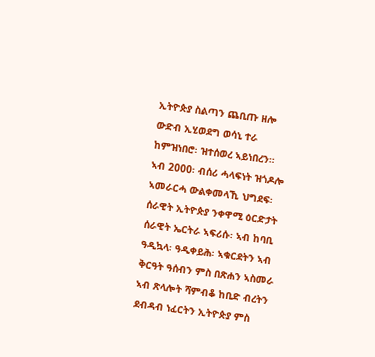ኢትዮጵያ ስልጣን ጨቢጡ ዘሎ ውድብ ኢሂወደግ ወሳኒ ተራ ከምዝነበሮ፡ ዝተሰወረ ኣይነበረን።
ኣብ 2000፡ ብሰሪ ሓላፍነት ዝጎዶሎ ኣመራርሓ ውልቀመላኺ ህግደፍ፡ ሰራዊት ኢትዮጵያ ንቀዋሚ ዕርድታት ሰራዊት ኤርትራ ኣፍሪሱ፡ ኣብ ከባቢ ዓዲኳላ፡ ዓዲቀይሕ፡ ኣቁርደትን ኣብ ቅርዓት ዓሰብን ምስ በጽሐን ኣስመራ ኣብ ጽላሎት ሻምብቆ ከቢድ ብረትን ደብዳብ ነፈርትን ኢትዮጵያ ምስ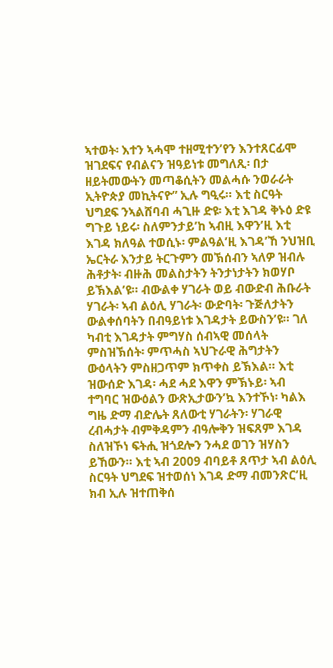ኣተወት፡ እተን ኣሓሞ ተዘሚተን’የን እንተጸርፊሞ ዝገደፍና የብልናን ዝዓይነቱ መግለጺ፡ በታ ዘይትመውትን መጣቆሲትን መልሓሱ ንወራራት ኢትዮጵያ መኪትናዮ” ኢሉ ግዒሩ። እቲ ስርዓት ህግደፍ ንኣልሸባብ ሓጊዙ ድዩ፡ እቲ እገዳ ቅኑዕ ድዩ ግጉይ ነይሩ፡ ስለምንታይ’ከ ኣብዚ እዋን’ዚ እቲ እገዳ ክለዓል ተወሲኑ፡ ምልዓል’ዚ እገዳ’ኸ ንህዝቢ ኤርትራ እንታይ ትርጉምን መኽሰብን ኣለዎ ዝብሉ ሕቶታት፡ ብዙሕ መልስታትን ትንታነታትን ክወሃቦ ይኽእል’ዩ። ብውልቀ ሃገራት ወይ ብውድብ ሕቡራት ሃገራት፡ ኣብ ልዕሊ ሃገራት፡ ውድባት፡ ጉጅለታትን ውልቀሰባትን በብዓይነቱ እገዳታት ይውስን’ዩ። ገለ ካብቲ እገዳታት ምግሃስ ሰብኣዊ መሰላት ምስዝኽሰት፡ ምጥሓስ ኣህጉራዊ ሕግታትን ውዕላትን ምስዘጋጥም ክጥቀስ ይኽእል። እቲ ዝውሰድ እገዳ፡ ሓደ ሓደ እዋን ምኽኑይ፡ ኣብ ተግባር ዝውዕልን ውጽኢታውን’ኳ እንተኾነ፡ ካልእ ግዜ ድማ ብድሌት ጸለውቲ ሃገራትን፡ ሃገራዊ ረብሓታት ብምቅዳምን ብዓሎቅን ዝፍጸም እገዳ ስለዝኾነ ፍትሒ ዝጎደሎን ንሓደ ወገን ዝሃስን ይኸውን። እቲ ኣብ 2009 ብባይቶ ጸጥታ ኣብ ልዕሊ ስርዓት ህግደፍ ዝተወሰነ እገዳ ድማ ብመንጽር’ዚ ክብ ኢሉ ዝተጠቅሰ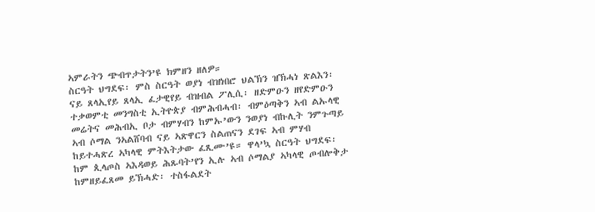ኣምራትን ጭብጥታትን’ዩ ክምዘን ዘለዎ።
ስርዓት ህግደፍ፡ ምስ ስርዓት ወያነ ብዝነበሮ ህልኽን ዝኽሓነ ጽልእን፡ ናይ ጸላኢየይ ጸላኢ ፈታዊየይ ብዝብል ፖሊሲ፡ ዘድምዑን ዘየድምዑን ተቃወምቲ መንግስቲ ኢትዮጵያ ብምሕብሓብ፡ ብምዕጣቅን ኣብ ልኡላዊ መሬትና መሕብኢ ቦታ ብምሃብን ከምኡ’ውን ንወያነ ብኩሊት ንምጉጣይ ኣብ ሶማል ንኣልሸባብ ናይ ኣጽዋርን ስልጠናን ደገፍ ኣብ ምሃብ ከይተሓጽረ ኣካላዊ ምትእትታው ፈጺሙ’ዩ። ዋላ’ኳ ስርዓት ህግደፍ፡ ከም ጲላጦስ ኣእዳወይ ሕጹባት’የን ኢሉ ኣብ ሶማልያ ኣካላዊ ጦብሎቅታ ከምዘይፈጸመ ይኽሓድ፡ ተስፋልደት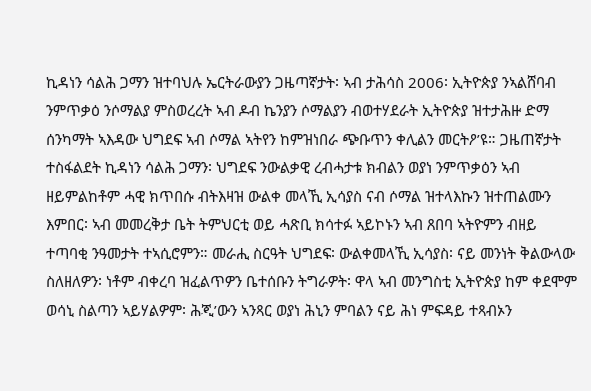ኪዳነን ሳልሕ ጋማን ዝተባህሉ ኤርትራውያን ጋዜጣኛታት፡ ኣብ ታሕሳስ 2006፡ ኢትዮጵያ ንኣልሸባብ ንምጥቃዕ ንሶማልያ ምስወረረት ኣብ ዶብ ኬንያን ሶማልያን ብወተሃደራት ኢትዮጵያ ዝተታሕዙ ድማ ሰንካማት ኣእዳው ህግደፍ ኣብ ሶማል ኣትየን ከምዝነበራ ጭቡጥን ቀሊልን መርትዖ’ዩ። ጋዜጠኛታት ተስፋልደት ኪዳነን ሳልሕ ጋማን፡ ህግደፍ ንውልቃዊ ረብሓታቱ ክብልን ወያነ ንምጥቃዕን ኣብ ዘይምልከቶም ሓዊ ክጥበሱ ብትእዛዝ ውልቀ መላኺ ኢሳያስ ናብ ሶማል ዝተላእኩን ዝተጠልሙን እምበር፡ ኣብ መመረቅታ ቤት ትምህርቲ ወይ ሓጽቢ ክሳተፉ ኣይኮኑን ኣብ ጸበባ ኣትዮምን ብዘይ ተጣባቂ ንዓመታት ተኣሲሮምን። መራሒ ስርዓት ህግደፍ፡ ውልቀመላኺ ኢሳያስ፡ ናይ መንነት ቅልውላው ስለዘለዎን፡ ነቶም ብቀረባ ዝፈልጥዎን ቤተሰቡን ትግራዎት፡ ዋላ ኣብ መንግስቲ ኢትዮጵያ ከም ቀደሞም ወሳኒ ስልጣን ኣይሃልዎም፡ ሕጂ’ውን ኣንጻር ወያነ ሕኒን ምባልን ናይ ሕነ ምፍዳይ ተጻብኦን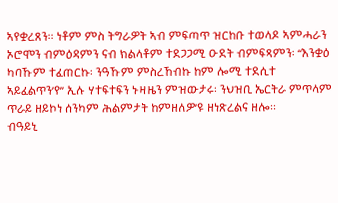ኣየቋረጸን። ነቶም ምስ ትግራዎት ኣብ ምፍጣጥ ዝርከቡ ተወላዶ ኣምሓራን ኦሮሞን ብምዕዳምን ናብ ክልላቶም ተደጋጋሚ ዑደት ብምፍጻምን፡ “እንቋዕ ካባኹም ተፈጠርኩ፡ ንዓኹም ምስረኸብኩ ከም ሎሚ ተደሲተ ኣይፈልጥን’የ” ኢሉ ሃተፍተፍን ኑዛዜን ምዝውታሩ፡ ንህዝቢ ኤርትራ ምጥላም ጥራይ ዘይኮነ ሰንካም ሕልምታት ከምዘለዎ’ዩ ዘነጽረልና ዘሎ።
ብዓይኒ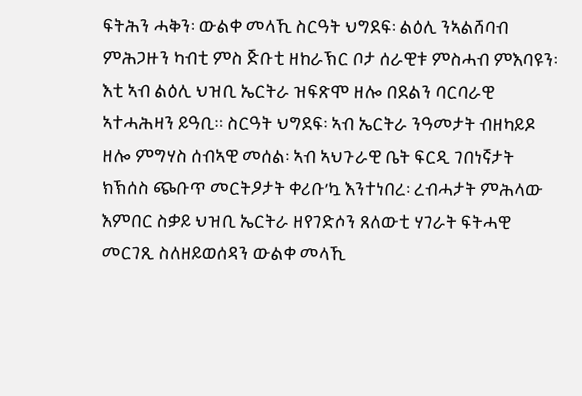ፍትሕን ሓቅን፡ ውልቀ መላኺ ስርዓት ህግደፍ፡ ልዕሊ ንኣልሸባብ ምሕጋዙን ካብቲ ምስ ጅቡቲ ዘከራኽር ቦታ ሰራዊቱ ምስሓብ ምእባዩን፡ እቲ ኣብ ልዕሊ ህዝቢ ኤርትራ ዝፍጽሞ ዘሎ በደልን ባርባራዊ ኣተሓሕዛን ይዓቢ። ስርዓት ህግደፍ፡ ኣብ ኤርትራ ንዓመታት ብዘካይዶ ዘሎ ምግሃስ ሰብኣዊ መሰል፡ ኣብ ኣህጉራዊ ቤት ፍርዲ ገበነኛታት ክኽሰስ ጭቡጥ መርትዖታት ቀሪቡ’ኳ እንተነበረ፡ ረብሓታት ምሕላው እምበር ስቃይ ህዝቢ ኤርትራ ዘየገድሶን ጸለውቲ ሃገራት ፍትሓዊ መርገጺ ስለዘይወሰዳን ውልቀ መላኺ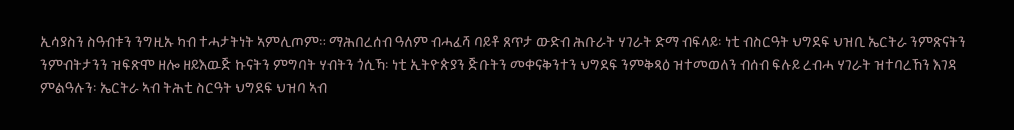ኢሳያስን ስዓብቱን ንግዚኡ ካብ ተሓታትነት ኣምሊጦም። ማሕበረሰብ ዓለም ብሓፈሻ ባይቶ ጸጥታ ውድብ ሕቡራት ሃገራት ድማ ብፍላይ፡ ነቲ ብስርዓት ህግደፍ ህዝቢ ኤርትራ ንምጽናትን ንምብትታንን ዝፍጽሞ ዘሎ ዘይእዉጅ ኩናትን ምግባት ሃብትን ጎሲኻ፡ ነቲ ኢትዮጵያን ጅቡትን መቀናቅንተን ህግደፍ ንምቅጻዕ ዝተመወለን ብሰብ ፍሉይ ረብሓ ሃገራት ዝተባረኸን እገዳ ምልዓሉን፡ ኤርትራ ኣብ ትሕቲ ስርዓት ህግደፍ ህዝባ ኣብ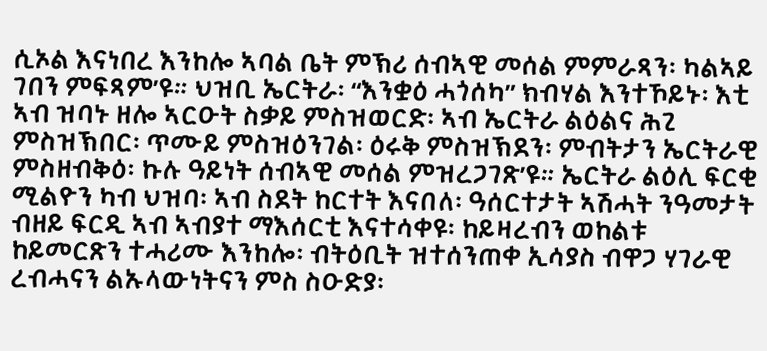ሲኦል እናነበረ እንከሎ ኣባል ቤት ምኽሪ ሰብኣዊ መሰል ምምራጻን፡ ካልኣይ ገበን ምፍጻም’ዩ። ህዝቢ ኤርትራ፡ “እንቋዕ ሓጎሰካ” ክብሃል እንተኾይኑ፡ እቲ ኣብ ዝባኑ ዘሎ ኣርዑት ስቃይ ምስዝወርድ፡ ኣብ ኤርትራ ልዕልና ሕጊ ምስዝኽበር፡ ጥሙይ ምስዝዕንገል፡ ዕሩቅ ምስዝኽደን፡ ምብትታን ኤርትራዊ ምስዘብቅዕ፡ ኩሉ ዓይነት ሰብኣዊ መሰል ምዝረጋገጽ’ዩ። ኤርትራ ልዕሊ ፍርቂ ሚልዮን ካብ ህዝባ፡ ኣብ ስደት ከርተት እናበለ፡ ዓሰርተታት ኣሽሓት ንዓመታት ብዘይ ፍርዲ ኣብ ኣብያተ ማእሰርቲ እናተሳቀዩ፡ ከይዛረብን ወከልቱ ከይመርጽን ተሓሪሙ እንከሎ፡ ብትዕቢት ዝተሰንጠቀ ኢሳያስ ብዋጋ ሃገራዊ ረብሓናን ልኡላውነትናን ምስ ስዑድያ፡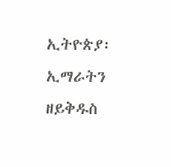ኢትዮጵያ፡ ኢማራትን ዘይቅዱስ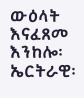ውዕላት እናፈጸመ እንከሎ፡ ኤርትራዊ፡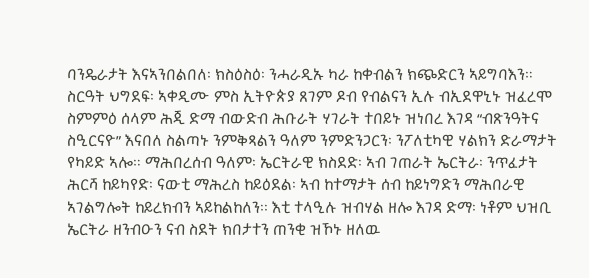ባንዴራታት እናኣንበልበለ፡ ክስዕስዕ፡ ንሓራዲኡ ካራ ከቀብልን ክጭድርን ኣይግባእን። ስርዓት ህግደፍ፡ ኣቀዲሙ ምስ ኢትዮጵያ ጸገም ዶብ የብልናን ኢሉ ብኢደዋኒኑ ዝፈረሞ ስምምዕ ሰላም ሕጂ ድማ ብውድብ ሕቡራት ሃገራት ተበይኑ ዝነበረ እገዳ “ብጽንዓትና ስዒርናዮ” እናበለ ስልጣኑ ንምቅጻልን ዓለም ንምድንጋርን፡ ንፖለቲካዊ ሃልክን ድራማታት የካይድ ኣሎ። ማሕበረሰብ ዓለም፡ ኤርትራዊ ክስደድ፡ ኣብ ገጠራት ኤርትራ፡ ንጥፈታት ሕርሻ ከይካየድ፡ ናውቲ ማሕረስ ከይዕደል፡ ኣብ ከተማታት ሰብ ከይነግድን ማሕበራዊ ኣገልግሎት ከይረክብን ኣይከልከለን፡፡ እቲ ተላዒሉ ዝብሃል ዘሎ እገዳ ድማ፡ ነቶም ህዝቢ ኤርትራ ዘንብዑን ናብ ስደት ክበታተን ጠንቂ ዝኾኑ ዘለዉ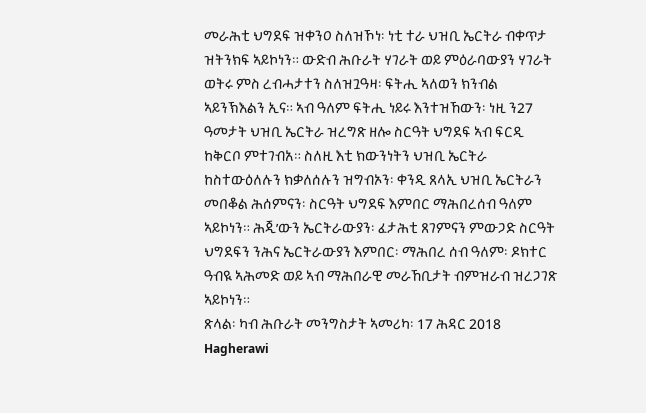መራሕቲ ህግደፍ ዝቀንዐ ስለዝኾነ፡ ነቲ ተራ ህዝቢ ኤርትራ ብቀጥታ ዝትንክፍ ኣይኮነን። ውድብ ሕቡራት ሃገራት ወይ ምዕራባውያን ሃገራት ወትሩ ምስ ረብሓታተን ስለዝጓዓዛ፡ ፍትሒ ኣለወን ክንብል ኣይንኽእልን ኢና። ኣብ ዓለም ፍትሒ ነይሩ እንተዝኸውን፡ ነዚ ን27 ዓመታት ህዝቢ ኤርትራ ዝረግጽ ዘሎ ስርዓት ህግደፍ ኣብ ፍርዲ ከቅርቦ ምተገብአ። ስለዚ እቲ ክውንነትን ህዝቢ ኤርትራ ከስተውዕለሉን ክቃለሰሉን ዝግብኦን፡ ቀንዲ ጸላኢ ህዝቢ ኤርትራን መበቆል ሕሰምናን፡ ስርዓት ህግደፍ እምበር ማሕበረሰብ ዓለም ኣይኮነን። ሕጂ’ውን ኤርትራውያን፡ ፈታሕቲ ጸገምናን ምውጋድ ስርዓት ህግደፍን ንሕና ኤርትራውያን እምበር፡ ማሕበረ ሰብ ዓለም፡ ዶክተር ዓብዪ ኣሕመድ ወይ ኣብ ማሕበራዊ መራኸቢታት ብምዝራብ ዝረጋገጽ ኣይኮነን።
ጽላል፡ ካብ ሕቡራት መንግስታት ኣመሪካ፡ 17 ሕዳር 2018
Hagherawi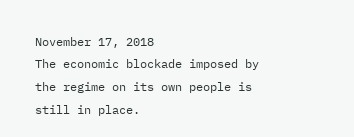November 17, 2018
The economic blockade imposed by the regime on its own people is still in place.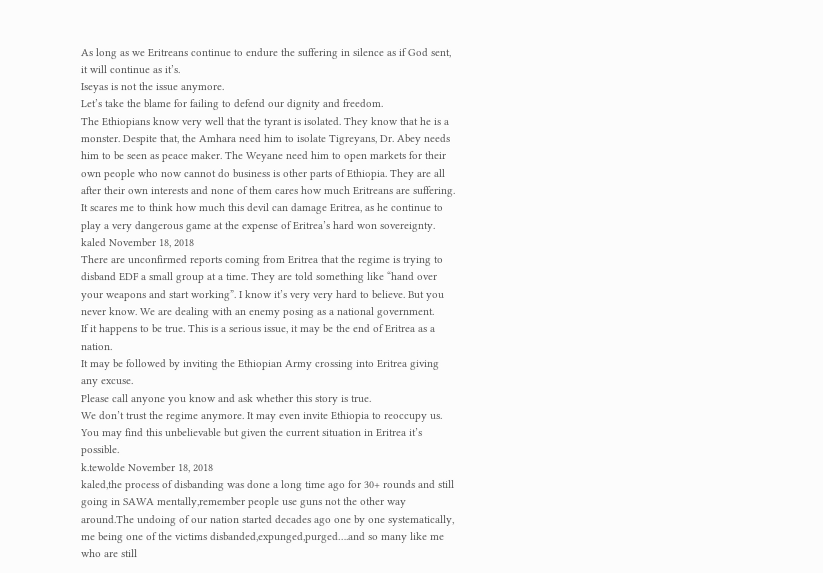As long as we Eritreans continue to endure the suffering in silence as if God sent, it will continue as it’s.
Iseyas is not the issue anymore.
Let’s take the blame for failing to defend our dignity and freedom.
The Ethiopians know very well that the tyrant is isolated. They know that he is a monster. Despite that, the Amhara need him to isolate Tigreyans, Dr. Abey needs him to be seen as peace maker. The Weyane need him to open markets for their own people who now cannot do business is other parts of Ethiopia. They are all after their own interests and none of them cares how much Eritreans are suffering.
It scares me to think how much this devil can damage Eritrea, as he continue to play a very dangerous game at the expense of Eritrea’s hard won sovereignty.
kaled November 18, 2018
There are unconfirmed reports coming from Eritrea that the regime is trying to disband EDF a small group at a time. They are told something like “hand over your weapons and start working”. I know it’s very very hard to believe. But you never know. We are dealing with an enemy posing as a national government.
If it happens to be true. This is a serious issue, it may be the end of Eritrea as a nation.
It may be followed by inviting the Ethiopian Army crossing into Eritrea giving any excuse.
Please call anyone you know and ask whether this story is true.
We don’t trust the regime anymore. It may even invite Ethiopia to reoccupy us.
You may find this unbelievable but given the current situation in Eritrea it’s possible.
k.tewolde November 18, 2018
kaled,the process of disbanding was done a long time ago for 30+ rounds and still going in SAWA mentally,remember people use guns not the other way around.The undoing of our nation started decades ago one by one systematically, me being one of the victims disbanded,expunged,purged….and so many like me who are still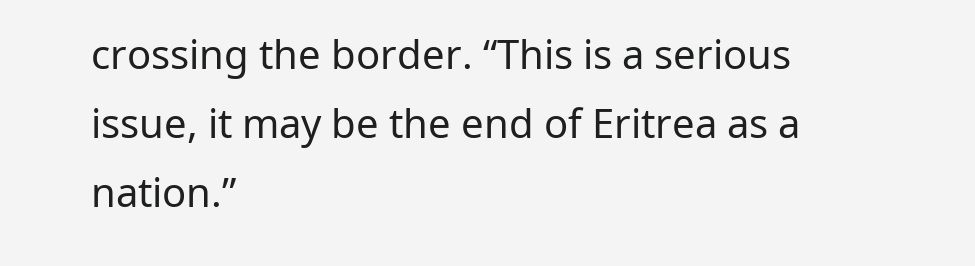crossing the border. “This is a serious issue, it may be the end of Eritrea as a nation.”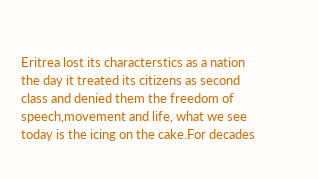Eritrea lost its characterstics as a nation the day it treated its citizens as second class and denied them the freedom of speech,movement and life, what we see today is the icing on the cake.For decades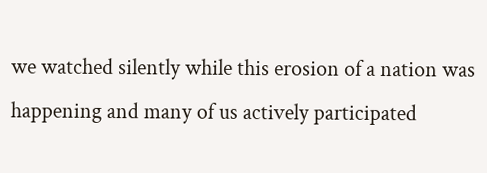we watched silently while this erosion of a nation was happening and many of us actively participated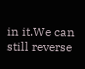in it.We can still reverse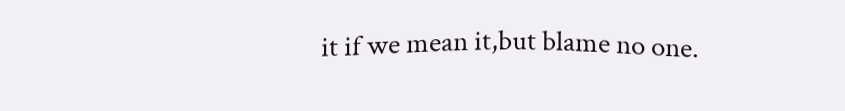it if we mean it,but blame no one.